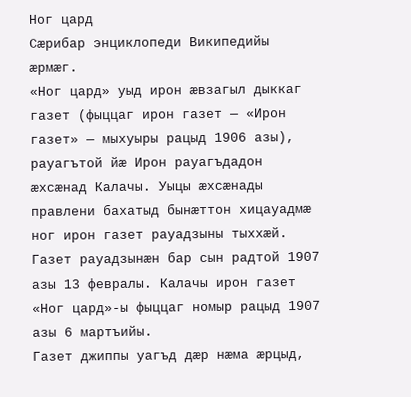Ног цард
Сæрибар энциклопеди Википедийы æрмæг.
«Ног цард» уыд ирон æвзагыл дыккаг газет (фыццаг ирон газет — «Ирон газет» — мыхуыры рацыд 1906 азы), рауагътой йæ Ирон рауагъдадон æхсæнад Калачы. Уыцы æхсæнады правлени бахатыд бынæттон хицауадмæ ног ирон газет рауадзыны тыххæй. Газет рауадзынæн бар сын радтой 1907 азы 13 февралы. Калачы ирон газет «Ног цард»-ы фыццаг номыр рацыд 1907 азы 6 мартъийы.
Газет джиппы уагъд дæр нæма æрцыд,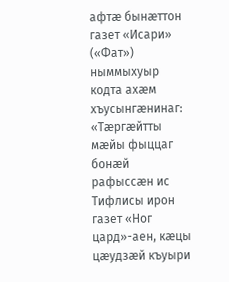афтæ бынæттон газет «Исари» («Фат») ныммыхуыр кодта ахæм хъусынгæнинаг: «Тæргæйтты мæйы фыццаг бонæй рафыссæн ис Тифлисы ирон газет «Ног цард»-аен, кæцы цæудзæй къуыри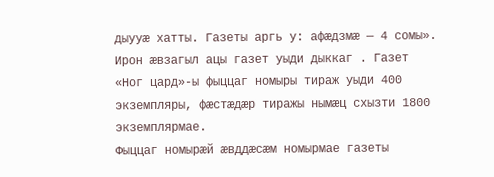дыууæ хатты. Газеты аргь у: афæдзмæ — 4 сомы». Ирон æвзагыл ацы газет уыди дыккаг . Газет «Ног цард»-ы фыццаг номыры тираж уыди 400 экземпляры, фæстæдæр тиражы нымæц схызти 1800 экземплярмае.
Фыццаг номырæй æвддæсæм номырмае газеты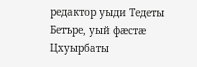редактор уыди Тедеты Бетъре, уый фæстæ Цхуырбаты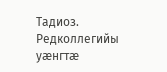Тадиоз. Редколлегийы уæнгтæ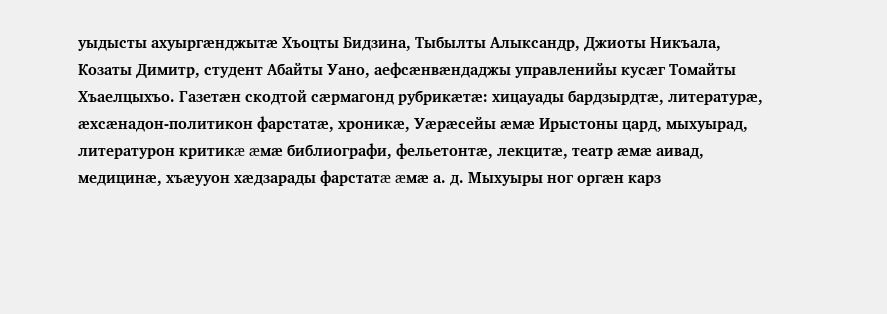уыдысты ахуыргæнджытæ Хъоцты Бидзина, Тыбылты Алыксандр, Джиоты Никъала, Козаты Димитр, студент Абайты Уано, аефсæнвæндаджы управленийы кусæг Томайты Хъаелцыхъо. Газетæн скодтой сæрмагонд рубрикæтæ: хицауады бардзырдтæ, литературæ, æхсæнадон-политикон фарстатæ, хроникæ, Уæрæсейы æмæ Ирыстоны цард, мыхуырад, литературон критикæ æмæ библиографи, фельетонтæ, лекцитæ, театр æмæ аивад, медицинæ, хъæууон хæдзарады фарстатæ æмæ а. д. Мыхуыры ног оргæн карз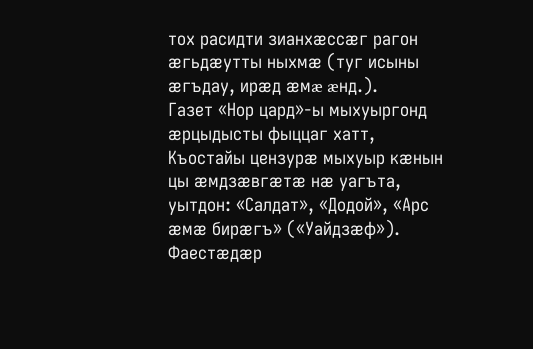тох расидти зианхæссæг рагон æгьдæутты ныхмæ (туг исыны æгъдау, ирæд æмæ æнд.).
Газет «Нор цард»-ы мыхуыргонд æрцыдысты фыццаг хатт, Къостайы цензурæ мыхуыр кæнын цы æмдзæвгæтæ нæ уагъта, уытдон: «Салдат», «Додой», «Арс æмæ бирæгъ» («Уайдзæф»). Фаестæдæр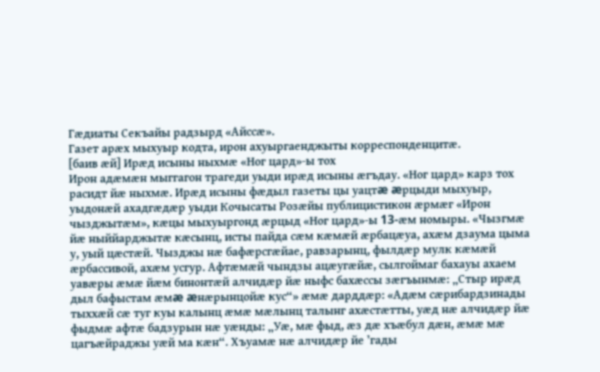Гæдиаты Секъайы радзырд «Айссæ».
Газет арæх мыхуыр кодта, ирон ахуыргаенджыты корреспонденцитæ.
[баив æй] Ирæд исыны ныхмæ «Ног цард»-ы тох
Ирон адæмæн мыггагон трагеди уыди ирæд исыны æгъдау. «Ног цард» карз тох расидт йæ ныхмæ. Ирæд исыны фæдыл газеты цы уацтæ æрцыди мыхуыр, уыдонæй ахадгæдæр уыди Кочысаты Розæйы публицистикон æрмæг «Ирон чызджытæм», кæцы мыхуыргонд æрцыд «Ног цард»-ы 13-æм номыры. «Чызгмæ йæ ныййарджытæ кæсынц, исты пайда сæм кæмæй æрбацæуа, ахæм дзаума цыма у, уый цæстæй. Чызджы нæ бафæрсгæйае, равзарынц, фылдæр мулк кæмæй æрбассивой, ахæм усгур. Афтæмæй чындзы ацæугæйæ, сылгоймаг бахауы ахаем уавæры æмæ йæм бинонтæй алчидæр йæ ныфс бахæссы зæгъынмæ: „Стыр ирæд дыл бафыстам æмæ æнæрынцойæ кус“» æмæ дарддæр: «Адæм сæрибардзинады тыххæй сæ туг куы калынц æмæ мæлынц талынг ахæстæтты, уæд нæ алчидæр йæ фыдмæ афтæ бадзурын нæ уæнды: „Уæ, мæ фыд, æз дæ хъæбул дæн, æмæ мæ цагъæйраджы уæй ма кæн“. Хъуамæ нæ алчидæр йе ’гады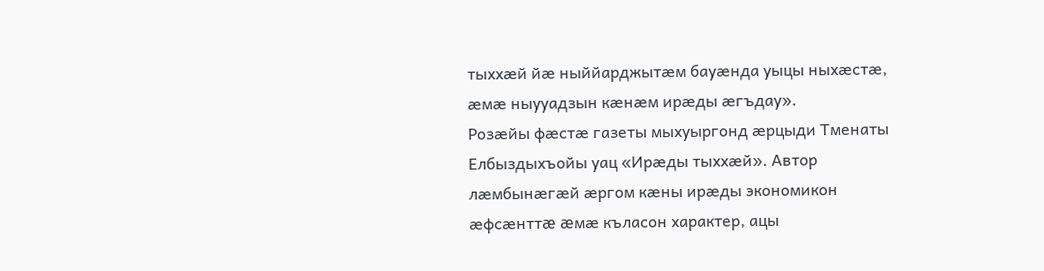тыххæй йæ ныййарджытæм бауæнда уыцы ныхæстæ, æмæ ныууадзын кæнæм ирæды æгъдау».
Розæйы фæстæ газеты мыхуыргонд æрцыди Тменаты Елбыздыхъойы уац «Ирæды тыххæй». Автор лæмбынæгæй æргом кæны ирæды экономикон æфсæнттæ æмæ къласон характер, ацы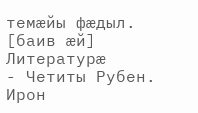темæйы фæдыл.
[баив æй] Литературæ
- Четиты Рубен. Ирон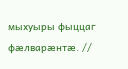мыхуыры фыццаг фæлварæнтæ. //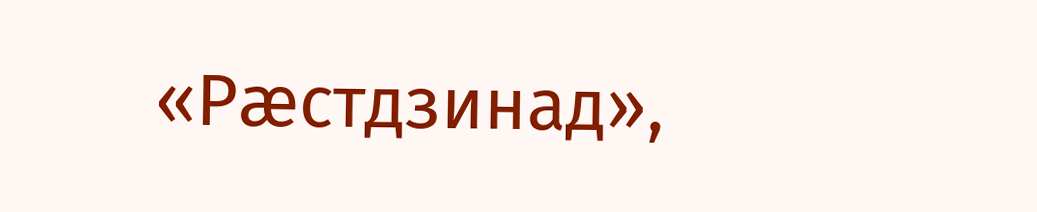«Рæстдзинад»,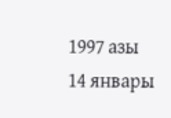1997 азы 14 январы